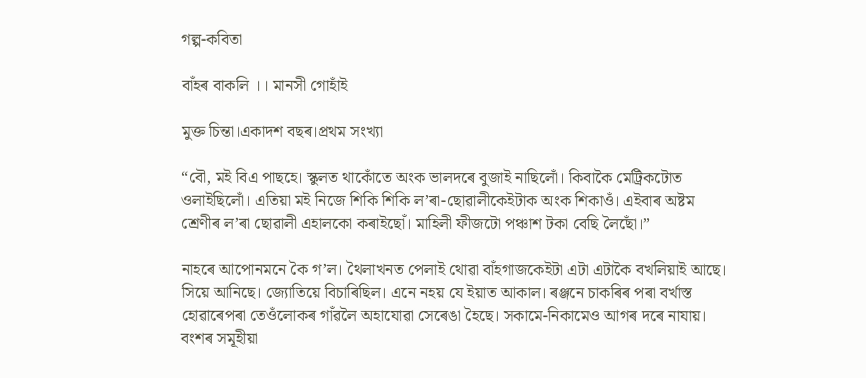গল্প-কবিতা

বাঁ‌হৰ বাকলি ‌।‌। মানসী গোহাঁই

মুক্ত চিন্তা‌।একাদশ বছৰ‌।প্ৰথম সংখ্যা

“বৌ, মই বিএ পাছহে। স্কুলত থাকোঁতে অংক ভালদৰে বুজাই নাছিলোঁ। কিবাকৈ মেট্ৰিকটোত ওলাইছিলোঁ। এতিয়া মই নিজে শিকি শিকি ল’ৰা-ছোৱালীকেইটাক অংক শিকাওঁ। এইবাৰ অষ্টম শ্ৰেণীৰ ল’ৰা ছোৱালী এহালকো কৰাইছোঁ‌। মাহিলী ফীজটো পঞ্চাশ টকা বেছি লৈছোঁ।”

নাহৰে আপোনমনে কৈ গ’ল। থৈলাখনত পেলাই থোৱা বাঁ‌হগাজকেইটা এটা এটাকৈ বখলিয়াই আছে। সিয়ে আনিছে। জ্যোতিয়ে বিচাৰিছিল। এনে নহয় যে ইয়াত আকাল। ৰঞ্জনে চাকৰিৰ পৰা বৰ্খাস্ত হোৱাৰেপৰা তেওঁলোকৰ গাঁ‌ৱলৈ অহাযোৱা সেৰেঙা হৈছে। সকামে-নিকামেও আগৰ দৰে নাযায়। বংশৰ সমূহীয়া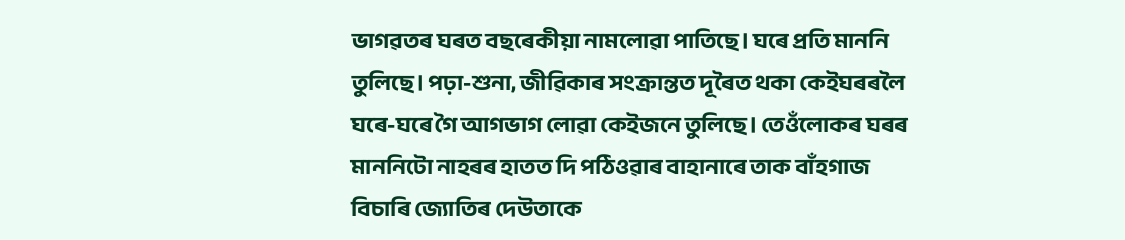ভাগৱতৰ ঘৰত বছৰেকীয়া নামলোৱা পাতিছে। ঘৰে প্ৰতি মাননি তুলিছে। পঢ়া-শুনা, জীৱিকাৰ সংক্ৰান্তত দূৰৈত থকা কেইঘৰৰলৈ ঘৰে-ঘৰে গৈ আগভাগ লোৱা কেইজনে তুলিছে। তেওঁলোকৰ ঘৰৰ মাননিটো নাহৰৰ হাতত দি পঠিওৱাৰ বাহানাৰে তাক বাঁ‌হগাজ বিচাৰি জ্যোতিৰ দেউতাকে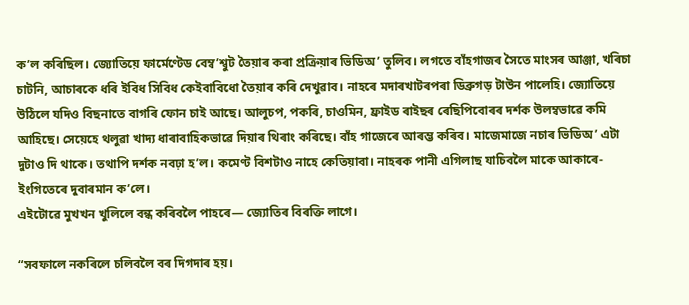ক’ল কৰিছিল। জ্যোতিয়ে ফাৰ্মেণ্টেড বেম্ব’শ্বুট তৈয়াৰ কৰা প্ৰক্ৰিয়াৰ ভিডিঅ’ তুলিব। লগতে বাঁ‌হগাজৰ সৈতে মাংসৰ আঞ্জা, খৰিচা চাটনি, আচাৰকে ধৰি ইবিধ সিবিধ কেইবাবিধো তৈয়াৰ কৰি দেখুৱাব। নাহৰে মদাৰখাটৰপৰা ডিব্ৰুগড় টাউন পালেহি। জ্যোতিয়ে উঠিলে যদিও বিছনাতে বাগৰি ফোন চাই আছে। আলুচপ, পকৰি, চাওমিন, ফ্ৰাইড ৰাইছৰ ৰেছিপিবোৰৰ দৰ্শক উলম্বভাৱে কমি আহিছে। সেয়েহে থলুৱা খাদ্য ধাৰাবাহিকভাৱে দিয়াৰ থিৰাং কৰিছে। বাঁ‌হ গাজেৰে আৰম্ভ কৰিব। মাজেমাজে নচাৰ ভিডিঅ’ এটা দুটাও দি থাকে। তথাপি দৰ্শক নবঢ়া হ’ল। কমেণ্ট বিশটাও নাহে কেতিয়াবা। নাহৰক পানী এগিলাছ যাচিবলৈ মাকে আকাৰে-ইংগিতেৰে দুবাৰমান ক’লে।
এইটোৱে মুখখন খুলিলে বন্ধ কৰিবলৈ পাহৰে— জ্যোতিৰ বিৰক্তি লাগে।

“সবফালে নকৰিলে চলিবলৈ বৰ দিগদাৰ হয়।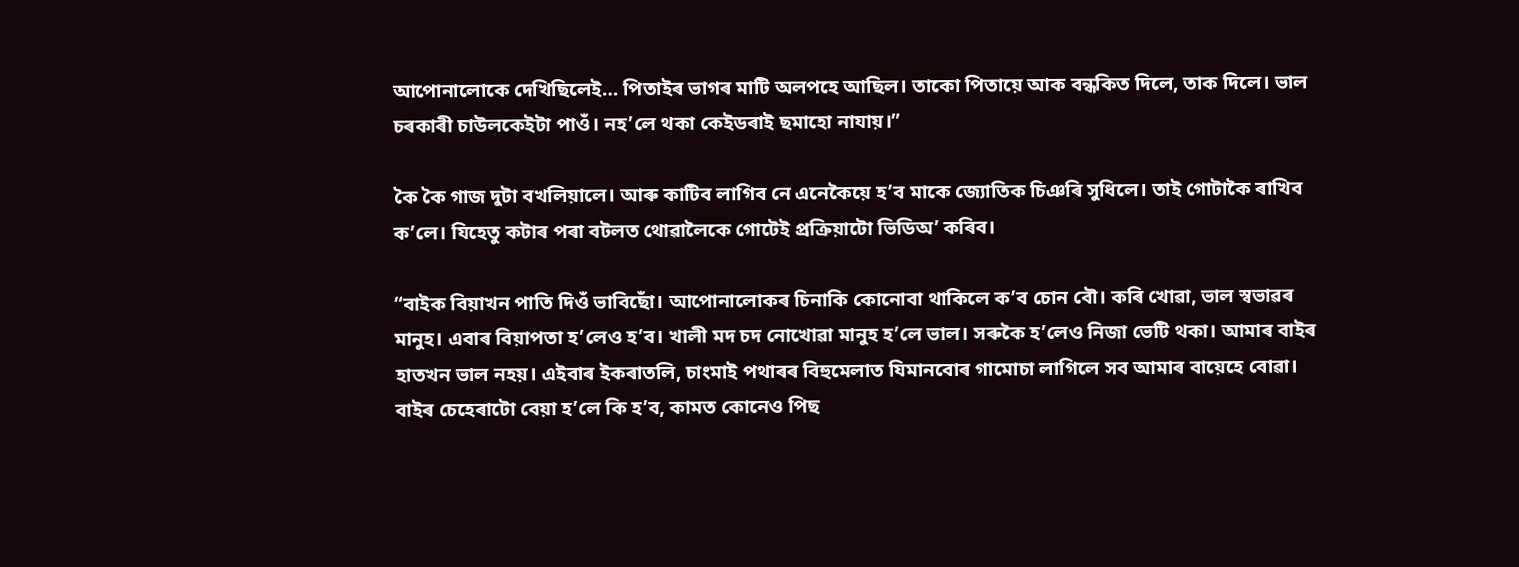আপোনালোকে দেখিছিলেই… পিতাইৰ ভাগৰ মাটি অলপহে আছিল। তাকো পিতায়ে আক বন্ধকিত দিলে, তাক দিলে। ভাল চৰকাৰী চাউলকেইটা পাওঁ। নহ’লে থকা কেইডৰাই ছমাহো নাযায়।”

কৈ কৈ গাজ দুটা বখলিয়ালে। আৰু কাটিব লাগিব নে এনেকৈয়ে হ’ব মাকে জ্যোতিক চিঞৰি সুধিলে। তাই গোটাকৈ ৰাখিব ক’লে। যিহেতু কটাৰ পৰা বটলত থোৱালৈকে গোটেই প্ৰক্ৰিয়াটো ভিডিঅ’ কৰিব।

“বাইক বিয়াখন পাতি দিওঁ ভাবিছোঁ। আপোনালোকৰ চিনাকি কোনোবা থাকিলে ক’ব চোন বৌ। কৰি খোৱা, ভাল স্বভাৱৰ মানুহ। এবাৰ বিয়াপতা হ’লেও হ’ব। খালী মদ চদ নোখোৱা মানুহ হ’লে ভাল। সৰুকৈ হ’লেও নিজা ভেটি থকা। আমাৰ বাইৰ হাতখন ভাল নহয়। এইবাৰ ইকৰাতলি, চাংমাই পথাৰৰ বিহুমেলাত যিমানবোৰ গামোচা লাগিলে সব আমাৰ বায়েহে বোৱা। বাইৰ চেহেৰাটো বেয়া হ’লে কি হ’ব, কামত কোনেও পিছ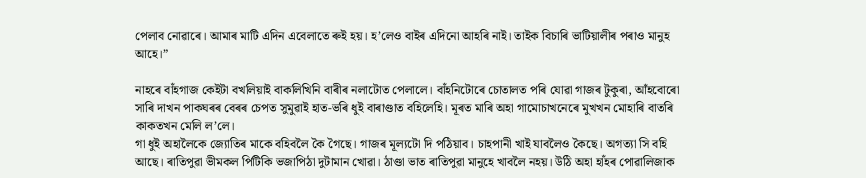পেলাব নোৱাৰে। আমাৰ মাটি এদিন এবেলাতে ৰুই হয়। হ’লেও বাইৰ এদিনো আহৰি নাই। তাইক বিচাৰি ভাটিয়ালীৰ পৰাও মানুহ আহে।”

নাহৰে বাঁ‌হগাজ কেইটা বখলিয়াই বাকলিখিনি বাৰীৰ নলাটোত পেলালে। বাঁ‌হনিটোৰে চোতালত পৰি যোৱা গাজৰ টুকুৰা, আঁ‌হবোৰো সাৰি দাখন পাকঘৰৰ বেৰৰ চেপত সুমুৱাই হাত-ভৰি ধুই বাৰাণ্ডাত বহিলেহি। মূৰত মাৰি অহা গামোচাখনেৰে মুখখন মোহাৰি বাতৰি কাকতখন মেলি ল’লে।
গা ধুই অহালৈকে জ্যোতিৰ মাকে বহিবলৈ কৈ গৈছে। গাজৰ মূল্যটো দি পঠিয়াব। চাহপানী খাই যাবলৈও কৈছে। অগত্যা সি বহি আছে। ৰাতিপুৱা ভীমকল পিটিকি ভজাপিঠা দুটামান খোৱা। ঠাণ্ডা ভাত ৰাতিপুৱা মানুহে খাবলৈ নহয়। উঠি অহা হাঁ‌হৰ পোৱালিজাক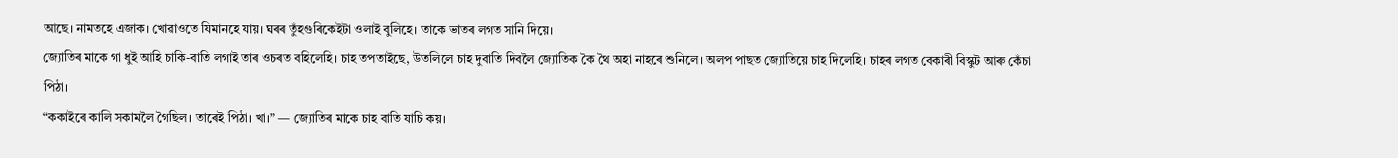আছে। নামতহে এজাক। খোৱাওতে যিমানহে যায়। ঘৰৰ তুঁ‌হগুৰিকেইটা ওলাই বুলিহে। তাকে ভাতৰ লগত সানি দিয়ে।
জ্যোতিৰ মাকে গা ধুই আহি চাকি-বাতি লগাই তাৰ ওচৰত বহিলেহি। চাহ তপতাইছে, উতলিলে চাহ দুবাতি দিবলৈ জ্যোতিক কৈ থৈ অহা নাহৰে শুনিলে। অলপ পাছত জ্যোতিয়ে চাহ দিলেহি। চাহৰ লগত বেকাৰী বিস্কুট আৰু কেঁ‌চা পিঠা।
“ককাইৰে কালি সকামলৈ গৈছিল। তাৰেই পিঠা। খা।” — জ্যোতিৰ মাকে চাহ বাতি যাচি কয়।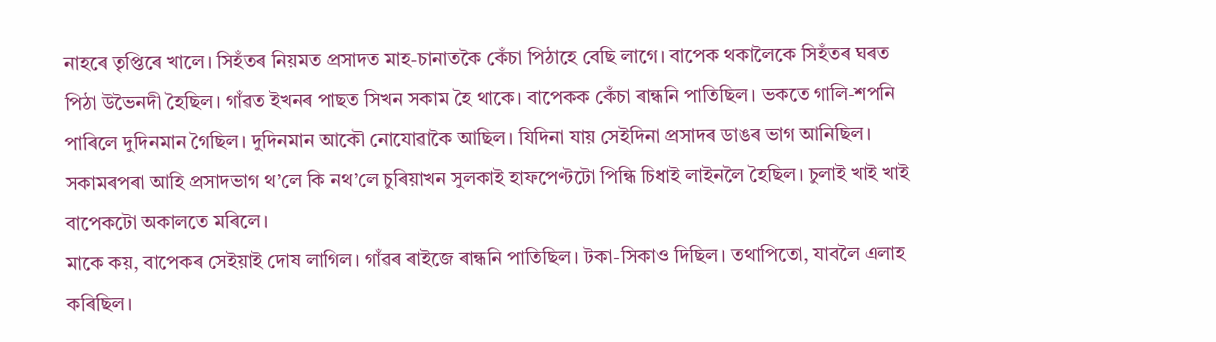নাহৰে তৃপ্তিৰে খালে। সিহঁতৰ নিয়মত প্ৰসাদত মাহ-চানাতকৈ কেঁ‌চা পিঠাহে বেছি লাগে। বাপেক থকালৈকে সিহঁতৰ ঘৰত পিঠা উভৈনদী হৈছিল। গাঁ‌ৱত ইখনৰ পাছত সিখন সকাম হৈ থাকে। বাপেকক কেঁ‌চা ৰান্ধনি পাতিছিল। ভকতে গালি-শপনি পাৰিলে দুদিনমান গৈছিল। দুদিনমান আকৌ নোযোৱাকৈ আছিল। যিদিনা যায় সেইদিনা প্ৰসাদৰ ডাঙৰ ভাগ আনিছিল। সকামৰপৰা আহি প্ৰসাদভাগ থ’লে কি নথ’লে চুৰিয়াখন সুলকাই হাফপেণ্টটো পিন্ধি চিধাই লাইনলৈ হৈছিল। চুলাই খাই খাই বাপেকটো অকালতে মৰিলে।
মাকে কয়, বাপেকৰ সেইয়াই দোষ লাগিল। গাঁ‌ৱৰ ৰাইজে ৰান্ধনি পাতিছিল। টকা-সিকাও দিছিল। তথাপিতো, যাবলৈ এলাহ কৰিছিল।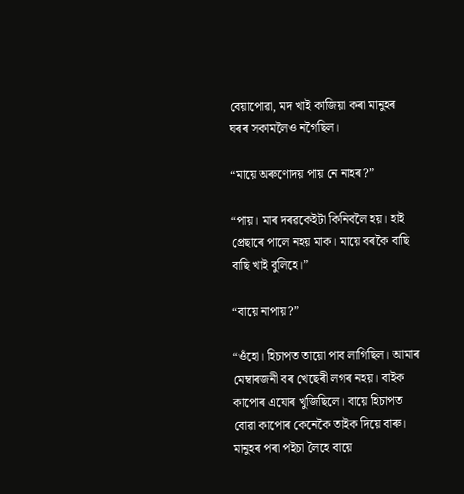বেয়াপোৱা, মদ খাই কাজিয়া কৰা মানুহৰ ঘৰৰ সকামলৈও নগৈছিল।

“মায়ে অৰুণোদয় পায় নে নাহৰ?”

“পায়। মাৰ দৰৱকেইটা কিনিবলৈ হয়। হাই প্ৰেছাৰে পালে নহয় মাক। মায়ে বৰকৈ বাছি বাছি খাই বুলিহে।”

“বায়ে নাপায়?”

“ওঁহো। হিচাপত তায়ো পাব লাগিছিল। আমাৰ মেম্বাৰজনী বৰ খেছেৰী লগৰ নহয়। বাইক কাপোৰ এযোৰ খুজিছিলে। বায়ে হিচাপত বোৱা কাপোৰ কেনেকৈ তাইক দিয়ে বাৰু। মানুহৰ পৰা পইচা লৈহে বায়ে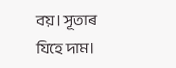বয়। সূতাৰ যিহে দাম।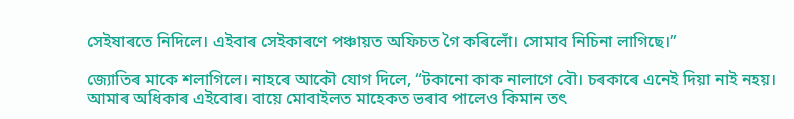সেইষাৰতে নিদিলে। এইবাৰ সেইকাৰণে পঞ্চায়ত অফিচত গৈ কৰিলোঁ। সোমাব নিচিনা লাগিছে।”

জ্যোতিৰ মাকে শলাগিলে। নাহৰে আকৌ যোগ দিলে, “টকানো কাক নালাগে বৌ। চৰকাৰে এনেই দিয়া নাই নহয়। আমাৰ অধিকাৰ এইবোৰ। বায়ে মোবাইলত মাহেকত ভৰাব পালেও কিমান তৎ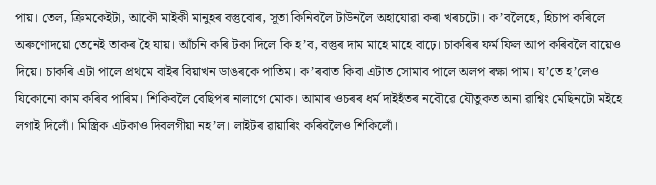পায়। তেল, ক্ৰিমকেইটা, আকৌ মাইকী মানুহৰ বস্তুবোৰ, সূতা কিনিবলৈ টাউনলৈ অহাযোৱা কৰা খৰচটো। ক’বলৈহে, হিচাপ কৰিলে অৰুণোদয়ো তেনেই তাকৰ হৈ যায়। আঁ‌চনি কৰি টকা দিলে কি হ’ব, বস্তুৰ দাম মাহে মাহে বাঢ়ে। চাকৰিৰ ফৰ্ম ফিল আপ কৰিবলৈ বায়েও দিয়ে। চাকৰি এটা পালে প্ৰথমে বাইৰ বিয়াখন ডাঙৰকে পাতিম। ক’ৰবাত কিবা এটাত সোমাব পালে অলপ ৰক্ষা পাম। য’তে হ’লেও যিকোনো কাম কৰিব পাৰিম। শিকিবলৈ বেছিপৰ নালাগে মোক। আমাৰ ওচৰৰ ধৰ্ম দাইহঁ‌তৰ নবৌৱে যৌতুকত অনা ৱাশ্বিং মেছিনটো মইহে লগাই দিলোঁ। মিস্ত্ৰিক এটকাও দিবলগীয়া নহ’ল। লাইটৰ ৱায়াৰিং কৰিবলৈও শিকিলোঁ।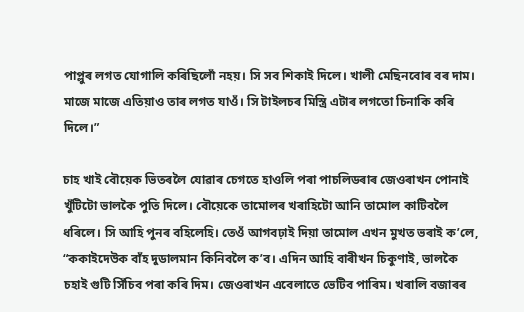পাপ্লুৰ লগত যোগালি কৰিছিলোঁ নহয়। সি সব শিকাই দিলে। খালী মেছিনবোৰ বৰ দাম। মাজে মাজে এতিয়াও তাৰ লগত যাওঁ। সি টাইলচৰ মিস্ত্ৰি এটাৰ লগতো চিনাকি কৰি দিলে।”

চাহ খাই বৌয়েক ভিতৰলৈ যোৱাৰ চেগতে হাওলি পৰা পাচলিডৰাৰ জেওৰাখন পোনাই খুঁ‌টিটো ভালকৈ পুতি দিলে। বৌয়েকে তামোলৰ খৰাহিটো আনি তামোল কাটিবলৈ ধৰিলে। সি আহি পুনৰ বহিলেহি। তেওঁ আগবঢ়াই দিয়া তামোল এখন মুখত ভৰাই ক’লে, “ককাইদেউক বাঁ‌হ দুডালমান কিনিবলৈ ক’ব। এদিন আহি বাৰীখন চিকুণাই, ভালকৈ চহাই গুটি সিঁ‌চিব পৰা কৰি দিম। জেওৰাখন এবেলাতে ভেটিব পাৰিম। খৰালি বজাৰৰ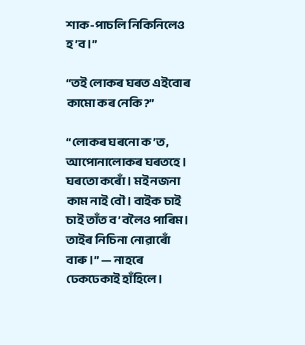শাক-পাচলি নিকিনিলেও হ’ব।”

“তই লোকৰ ঘৰত এইবোৰ কামো কৰ নেকি?”

“লোকৰ ঘৰনো ক’ত, আপোনালোকৰ ঘৰতহে। ঘৰতো কৰোঁ। মই নজনা কাম নাই বৌ। বাইক চাই চাই তাঁ‌ত ব’বলৈও পাৰিম। তাইৰ নিচিনা নোৱাৰোঁ বাৰু।” — নাহৰে ঢেকঢেকাই হাঁ‌হিলে।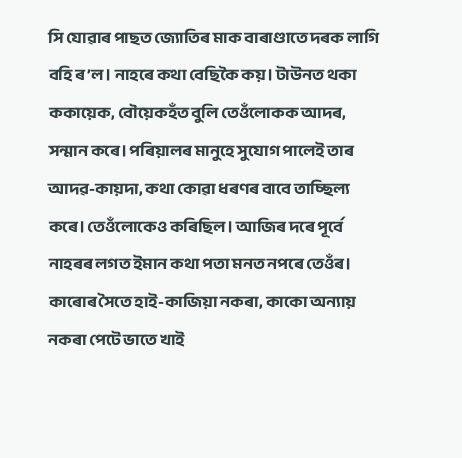সি যোৱাৰ পাছত জ্যোতিৰ মাক বাৰাণ্ডাতে দৰক লাগি বহি ৰ’ল। নাহৰে কথা বেছিকৈ কয়। টাউনত থকা ককায়েক, বৌয়েকহঁ‌ত বুলি তেওঁলোকক আদৰ, সন্মান কৰে। পৰিয়ালৰ মানুহে সুযোগ পালেই তাৰ আদৱ-কায়দা, কথা কোৱা ধৰণৰ বাবে তাচ্ছিল্য কৰে। তেওঁলোকেও কৰিছিল। আজিৰ দৰে পূৰ্বে নাহৰৰ লগত ইমান কথা পতা মনত নপৰে তেওঁৰ। কাৰোৰ সৈতে হাই-কাজিয়া নকৰা, কাকো অন্যায় নকৰা পেটে ভাতে খাই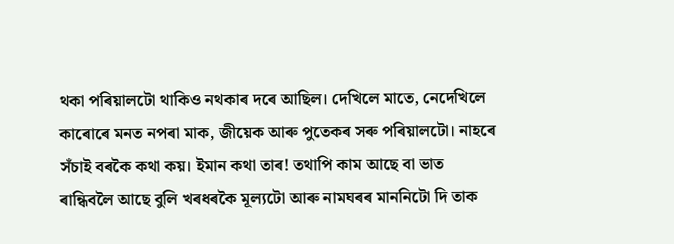থকা পৰিয়ালটো থাকিও নথকাৰ দৰে আছিল। দেখিলে মাতে, নেদেখিলে কাৰোৰে মনত নপৰা মাক, জীয়েক আৰু পুতেকৰ সৰু পৰিয়ালটো। নাহৰে সঁ‌চাই বৰকৈ কথা কয়। ইমান কথা তাৰ! তথাপি কাম আছে বা ভাত ৰান্ধিবলৈ আছে বুলি খৰধৰকৈ মূল্যটো আৰু নামঘৰৰ মাননিটো দি তাক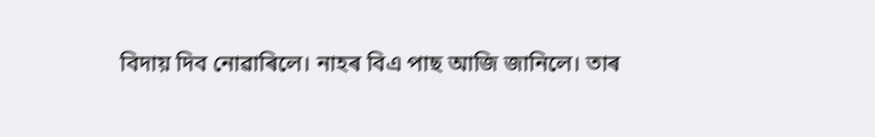বিদায় দিব নোৱাৰিলে। নাহৰ বিএ পাছ আজি জানিলে। তাৰ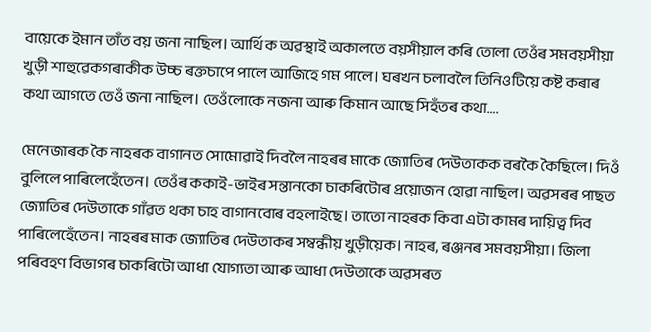বায়েকে ইমান তাঁ‌ত বয় জনা নাছিল। আৰ্থিক অৱস্থাই অকালতে বয়সীয়াল কৰি তোলা তেওঁৰ সমবয়সীয়া খুড়ী শাহুৱেকগৰাকীক উচ্চ ৰক্তচাপে পালে আজিহে গম পালে। ঘৰখন চলাবলৈ তিনিওটিয়ে কষ্ট কৰাৰ কথা আগতে তেওঁ জনা নাছিল। তেওঁলোকে নজনা আৰু কিমান আছে সিহঁতৰ কথা….

মেনেজাৰক কৈ নাহৰক বাগানত সোমোৱাই দিবলৈ নাহৰৰ মাকে জ্যোতিৰ দেউতাকক বৰকৈ কৈছিলে। দিওঁ বুলিলে পাৰিলেহেঁতেন। তেওঁৰ ককাই-ভাইৰ সন্তানকো চাকৰিটোৰ প্ৰয়োজন হোৱা নাছিল। অৱসৰৰ পাছত জ্যোতিৰ দেউতাকে গাঁ‌ৱত থকা চাহ বাগানবোৰ বহলাইছে। তাতো নাহৰক কিবা এটা কামৰ দায়িত্ব দিব পাৰিলেহেঁতেন। নাহৰৰ মাক জ্যোতিৰ দেউতাকৰ সম্বন্ধীয় খুড়ীয়েক। নাহৰ, ৰঞ্জনৰ সমবয়সীয়া। জিলা পৰিবহণ বিভাগৰ চাকৰিটো আধা যোগ্যতা আৰু আধা দেউতাকে অৱসৰত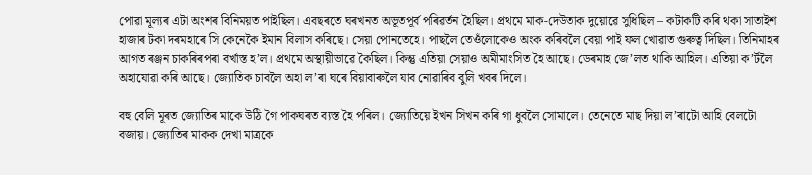পোৱা মূল্যৰ এটা অংশৰ বিনিময়ত পাইছিল। এবছৰতে ঘৰখনত অভূতপূৰ্ব পৰিৱৰ্তন হৈছিল। প্ৰথমে মাক-দেউতাক দুয়োৱে সুধিছিল – কটাকটি কৰি থকা সাতাইশ হাজাৰ টকা দৰমহাৰে সি কেনেকৈ ইমান বিলাস কৰিছে। সেয়া পোনতেহে। পাছলৈ তেওঁলোকেও অংক কৰিবলৈ বেয়া পাই ফল খোৱাত গুৰুত্ব দিছিল। তিনিমাহৰ আগত ৰঞ্জন চাকৰিৰপৰা বৰ্খাস্ত হ’ল। প্ৰথমে অস্থায়ীভাৱে কৈছিল। কিন্তু এতিয়া সেয়াও অমীমাংসিত হৈ আছে। ডেৰমাহ জে’লত থাকি আহিল। এতিয়া ক’ৰ্টলৈ অহাযোৱা কৰি আছে। জ্যোতিক চাবলৈ অহা ল’ৰা ঘৰে বিয়াবাৰুলৈ যাব নোৱাৰিব বুলি খবৰ দিলে।

বহু বেলি মূৰত জ্যোতিৰ মাকে উঠি গৈ পাকঘৰত ব্যস্ত হৈ পৰিল। জ্যোতিয়ে ইখন সিখন কৰি গা ধুবলৈ সোমালে। তেনেতে মাছ দিয়া ল’ৰাটো আহি বেলটো বজায়। জ্যোতিৰ মাকক দেখা মাত্ৰকে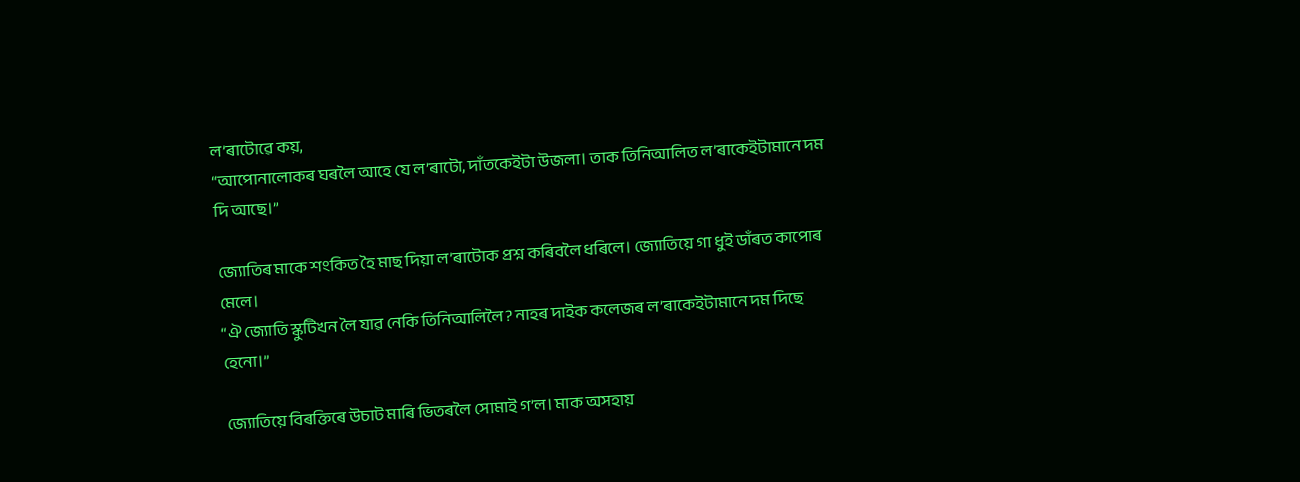ল’ৰাটোৱে কয়,
“আপোনালোকৰ ঘৰলৈ আহে যে ল’ৰাটো, দাঁ‌তকেইটা উজলা। তাক তিনিআলিত ল’ৰাকেইটামানে দম দি আছে।”

জ্যোতিৰ মাকে শংকিত হৈ মাছ দিয়া ল’ৰাটোক প্ৰশ্ন কৰিবলৈ ধৰিলে। জ্যোতিয়ে গা ধুই ডাঁ‌ৰত কাপোৰ মেলে।
“ঐ জ্যোতি স্কুটিখন লৈ যাৱ নেকি তিনিআলিলৈ? নাহৰ দাইক কলেজৰ ল’ৰাকেইটামানে দম দিছে হেনো।”

জ্যোতিয়ে বিৰক্তিৰে উচাট মাৰি ভিতৰলৈ সোমাই গ’ল। মাক অসহায়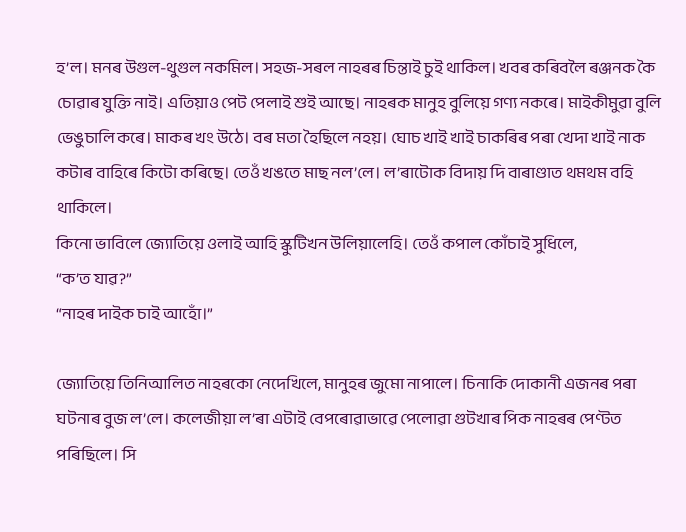হ’ল। মনৰ উগুল-থুগুল নকমিল। সহজ-সৰল নাহৰৰ চিন্তাই চুই থাকিল। খবৰ কৰিবলৈ ৰঞ্জনক কৈ চোৱাৰ যুক্তি নাই। এতিয়াও পেট পেলাই শুই আছে। নাহৰক মানুহ বুলিয়ে গণ্য নকৰে। মাইকীমুৱা বুলি ভেঙুচালি কৰে। মাকৰ খং উঠে। বৰ মতা হৈছিলে নহয়। ঘোচ খাই খাই চাকৰিৰ পৰা খেদা খাই নাক কটাৰ বাহিৰে কিটো কৰিছে। তেওঁ খঙতে মাছ নল’লে। ল’ৰাটোক বিদায় দি বাৰাণ্ডাত থমথম বহি থাকিলে।
কিনো ভাবিলে জ্যোতিয়ে ওলাই আহি স্কুটিখন উলিয়ালেহি। তেওঁ কপাল কোঁ‌চাই সুধিলে,
“ক’ত যাৱ?”
“নাহৰ দাইক চাই আহোঁ।”

জ্যোতিয়ে তিনিআলিত নাহৰকো নেদেখিলে, মানুহৰ জুমো নাপালে। চিনাকি দোকানী এজনৰ পৰা ঘটনাৰ বুজ ল’লে। কলেজীয়া ল’ৰা এটাই বেপৰোৱাভাৱে পেলোৱা গুটখাৰ পিক নাহৰৰ পেণ্টত পৰিছিলে। সি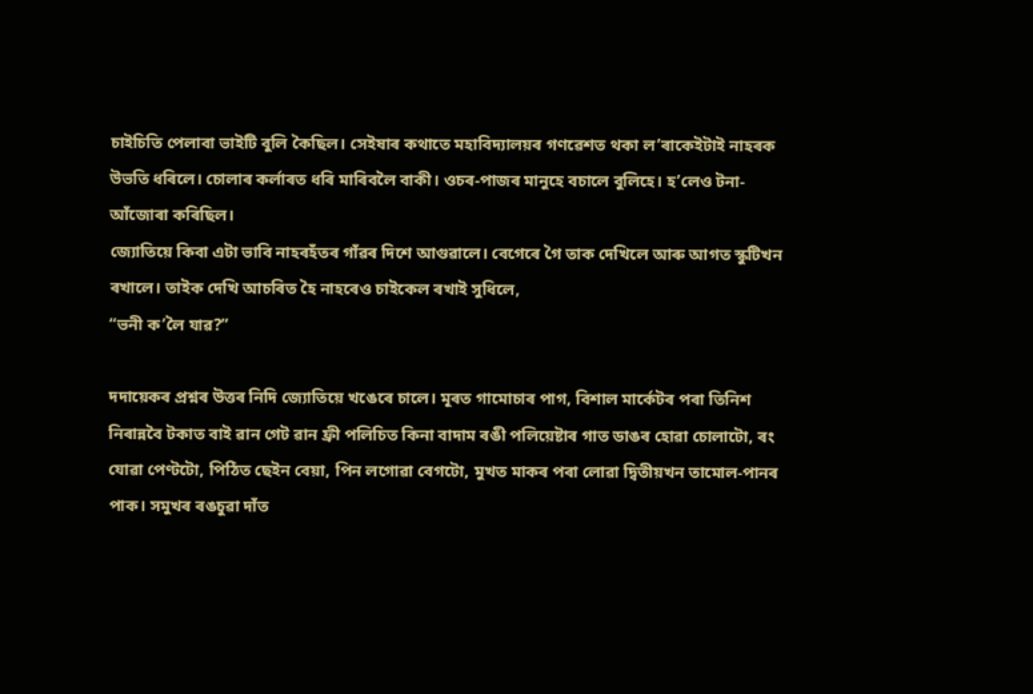চাইচিতি পেলাবা ভাইটি বুলি কৈছিল। সেইষাৰ কথাতে মহাবিদ্যালয়ৰ গণৱেশত থকা ল’ৰাকেইটাই নাহৰক উভতি ধৰিলে। চোলাৰ কৰ্লাৰত ধৰি মাৰিবলৈ বাকী। ওচৰ-পাজৰ মানুহে বচালে বুলিহে। হ’লেও টনা-আঁজোৰা কৰিছিল।
জ্যোতিয়ে কিবা এটা ভাবি নাহৰহঁ‌তৰ গাঁ‌ৱৰ দিশে আগুৱালে। বেগেৰে গৈ তাক দেখিলে আৰু আগত স্কুটিখন ৰখালে। তাইক দেখি আচৰিত হৈ নাহৰেও চাইকেল ৰখাই সুধিলে,
“ভনী ক’লৈ যাৱ?”

দদায়েকৰ প্ৰশ্নৰ উত্তৰ নিদি জ্যোতিয়ে খঙেৰে চালে। মূৰত গামোচাৰ পাগ, বিশাল মাৰ্কেটৰ পৰা তিনিশ নিৰান্নবৈ টকাত বাই ৱান গেট ৱান ফ্ৰী পলিচিত কিনা বাদাম ৰঙী পলিয়েষ্টাৰ গাত ডাঙৰ হোৱা চোলাটো, ৰং যোৱা পেণ্টটো, পিঠিত ছেইন বেয়া, পিন লগোৱা বেগটো, মুখত মাকৰ পৰা লোৱা দ্বিতীয়খন তামোল-পানৰ পাক। সমুখৰ ৰঙচুৱা দাঁ‌ত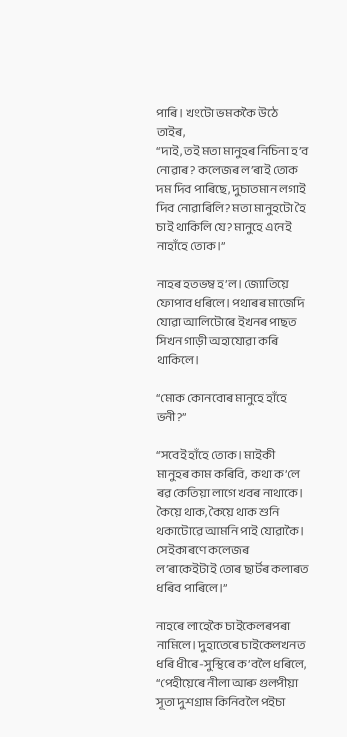পাৰি। খংটো ভমককৈ উঠে তাইৰ,
“দাই, তই মতা মানুহৰ নিচিনা হ’ব নোৱাৰ? কলেজৰ ল’ৰাই তোক দম দিব পাৰিছে, দুচাতমান লগাই দিব নোৱাৰিলি? মতা মানুহটো হৈ চাই থাকিলি যে? মানুহে এনেই নাহাঁ‌হে তোক।”

নাহৰ হতভম্ব হ’ল। জ্যোতিয়ে ফোপাব ধৰিলে। পথাৰৰ মাজেদি যোৱা আলিটোৰে ইখনৰ পাছত সিখন গাড়ী অহাযোৱা কৰি থাকিলে।

“মোক কোনবোৰ মানুহে হাঁ‌হে ভনী?”

“সবেই হাঁ‌হে তোক। মাইকী মানুহৰ কাম কৰিবি, কথা ক’লে ৰৱ কেতিয়া লাগে খবৰ নাথাকে। কৈয়ে থাক, কৈয়ে থাক শুনি থকাটোৱে আমনি পাই যোৱাকৈ। সেইকাৰণে কলেজৰ ল’ৰাকেইটাই তোৰ ছাৰ্টৰ কলাৰত ধৰিব পাৰিলে।”

নাহৰে লাহেকৈ চাইকেলৰপৰা নামিলে। দুহাতেৰে চাইকেলখনত ধৰি ধীৰে-সুস্থিৰে ক’বলৈ ধৰিলে,
“পেহীয়েৰে নীলা আৰু গুলপীয়া সূতা দুশগ্ৰাম কিনিবলৈ পইচা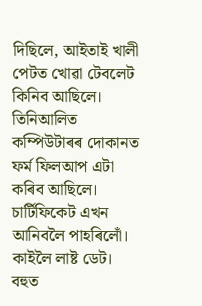দিছিলে, আইতাই খালী পেটত খোৱা টেবলেট কিনিব আছিলে। তিনিআলিত কম্পিউটাৰৰ দোকানত ফৰ্ম ফিলআপ এটা কৰিব আছিলে। চাৰ্টিফিকেট এখন আনিবলৈ পাহৰিলোঁ। কাইলৈ লাষ্ট ডেট। বহুত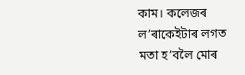কাম। কলেজৰ ল’ৰাকেইটাৰ লগত মতা হ’বলৈ মোৰ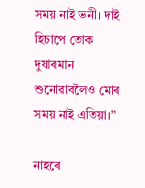সময় নাই ভনী। দাই হিচাপে তোক দুষাৰমান শুনোৱাবলৈও মোৰ সময় নাই এতিয়া।”

নাহৰে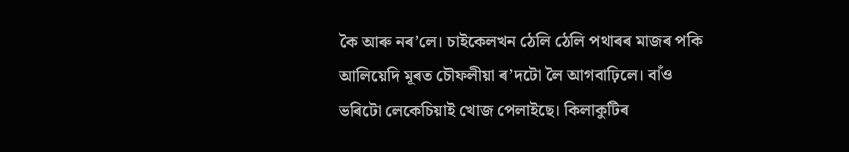কৈ আৰু নৰ’লে। চাইকেলখন ঠেলি ঠেলি পথাৰৰ মাজৰ পকি আলিয়েদি মূৰত চৌফলীয়া ৰ’দটো লৈ আগবাঢ়িলে। বাঁ‌ও ভৰিটো লেকেচিয়াই খোজ পেলাইছে। কিলাকুটিৰ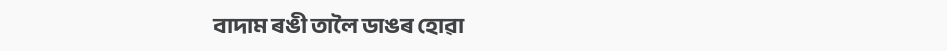বাদাম ৰঙী তালৈ ডাঙৰ হোৱা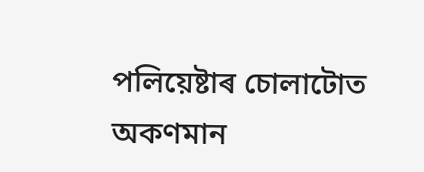পলিয়েষ্টাৰ চোলাটোত অকণমান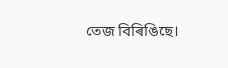তেজ বিৰিঙিছে।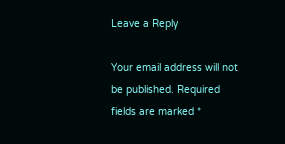Leave a Reply

Your email address will not be published. Required fields are marked *